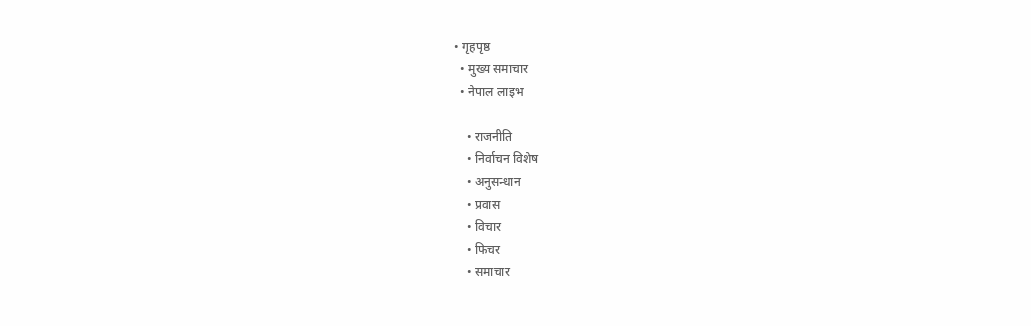• गृहपृष्ठ
  • मुख्य समाचार
  • नेपाल लाइभ

    • राजनीति
    • निर्वाचन विशेष
    • अनुसन्धान
    • प्रवास
    • विचार
    • फिचर
    • समाचार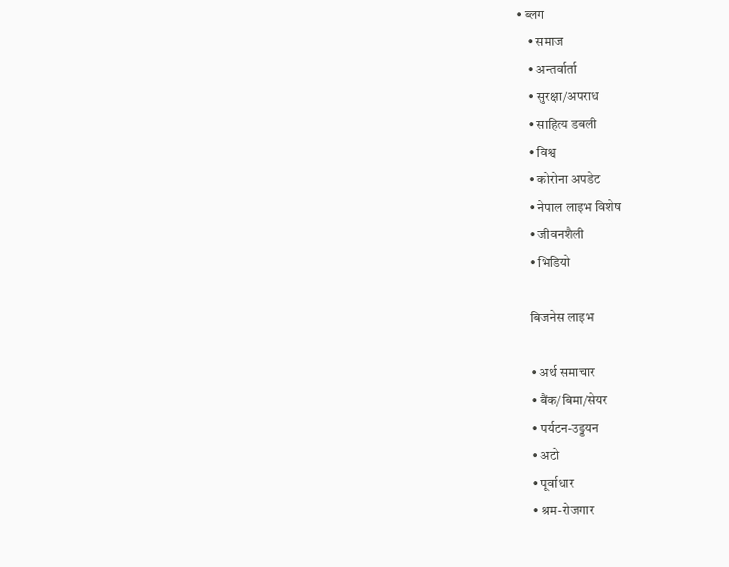• ब्लग
    • समाज
    • अन्तर्वार्ता
    • सुरक्षा/अपराध
    • साहित्य डबली
    • विश्व
    • कोरोना अपडेट
    • नेपाल लाइभ विशेष
    • जीवनशैली
    • भिडियो

    बिजनेस लाइभ

    • अर्थ समाचार
    • बैंक/बिमा/सेयर
    • पर्यटन-उड्डयन
    • अटो
    • पूर्वाधार
    • श्रम-रोजगार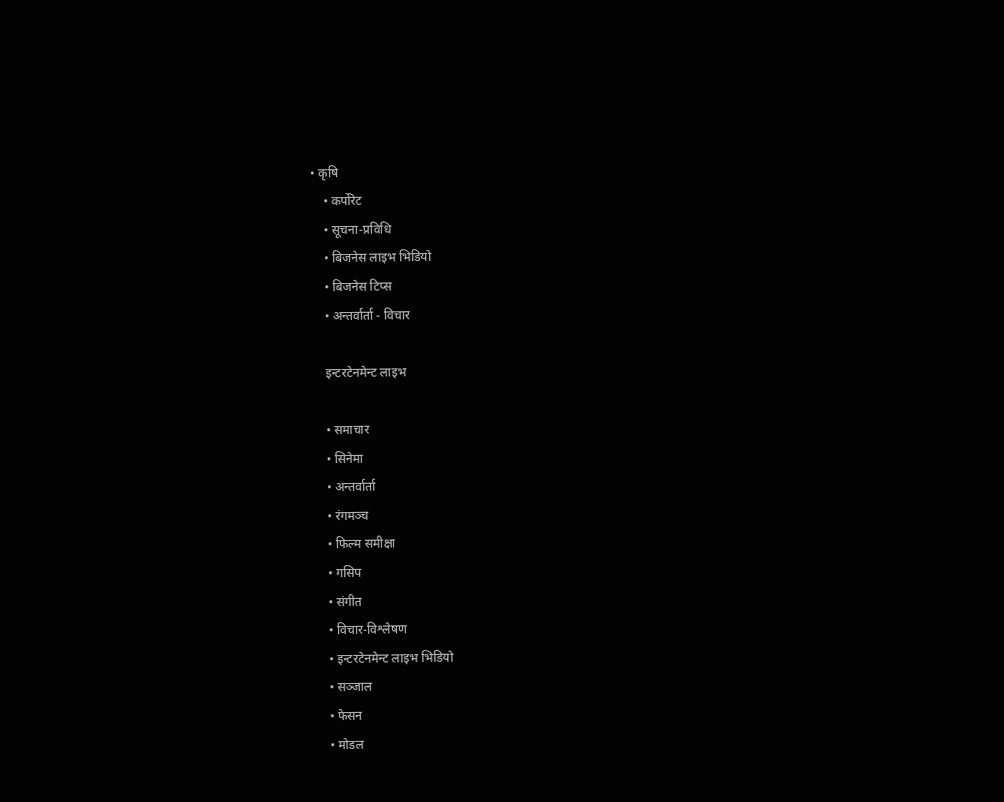• कृषि
    • कर्पोरेट
    • सूचना-प्रविधि
    • बिजनेस लाइभ भिडियो
    • बिजनेस टिप्स
    • अन्तर्वार्ता - विचार

    इन्टरटेनमेन्ट लाइभ

    • समाचार
    • सिनेमा
    • अन्तर्वार्ता
    • रंगमञ्च
    • फिल्म समीक्षा
    • गसिप
    • संगीत
    • विचार-विश्लेषण
    • इन्टरटेनमेन्ट लाइभ भिडियो
    • सञ्जाल
    • फेसन
    • मोडल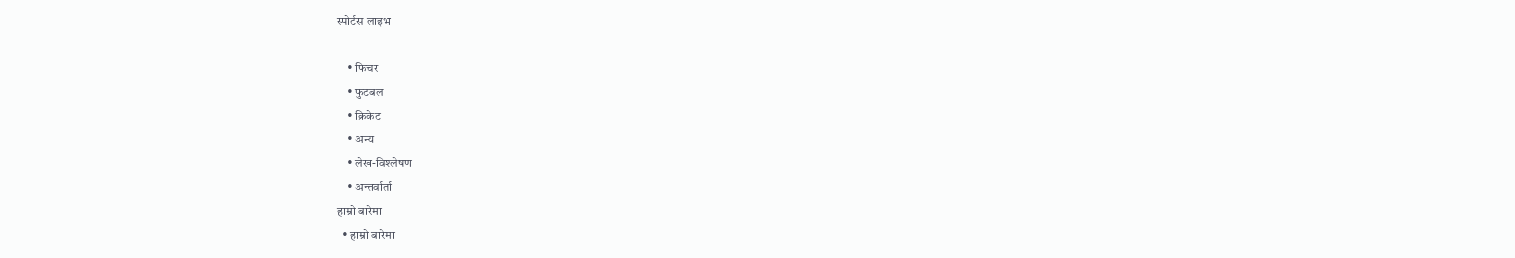स्पोर्टस लाइभ

    • फिचर
    • फुटबल
    • क्रिकेट
    • अन्य
    • लेख-विश्लेषण
    • अन्तर्वार्ता
हाम्रो बारेमा
  • हाम्रो बारेमा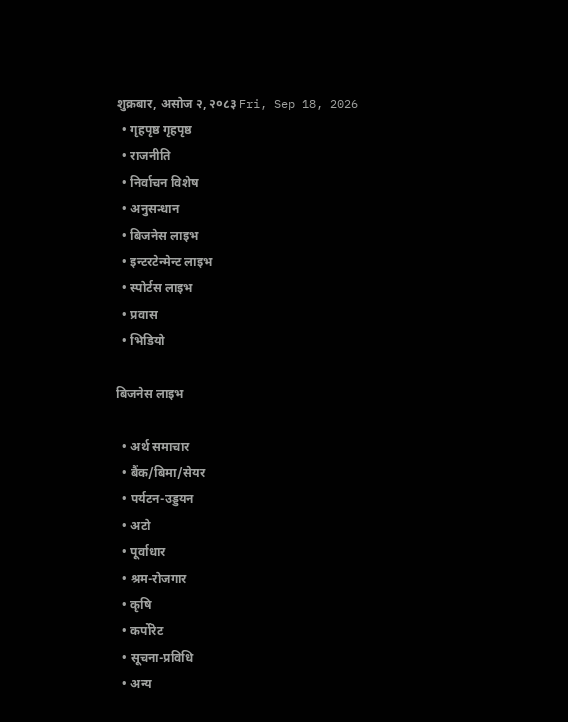शुक्रबार, असोज २, २०८३ Fri, Sep 18, 2026
  • गृहपृष्ठ गृहपृष्ठ
  • राजनीति
  • निर्वाचन विशेष
  • अनुसन्धान
  • बिजनेस लाइभ
  • इन्टरटेन्मेन्ट लाइभ
  • स्पोर्टस लाइभ
  • प्रवास
  • भिडियो

बिजनेस लाइभ

  • अर्थ समाचार
  • बैंक/बिमा/सेयर
  • पर्यटन-उड्डयन
  • अटो
  • पूर्वाधार
  • श्रम-रोजगार
  • कृषि
  • कर्पोरेट
  • सूचना-प्रविधि
  • अन्य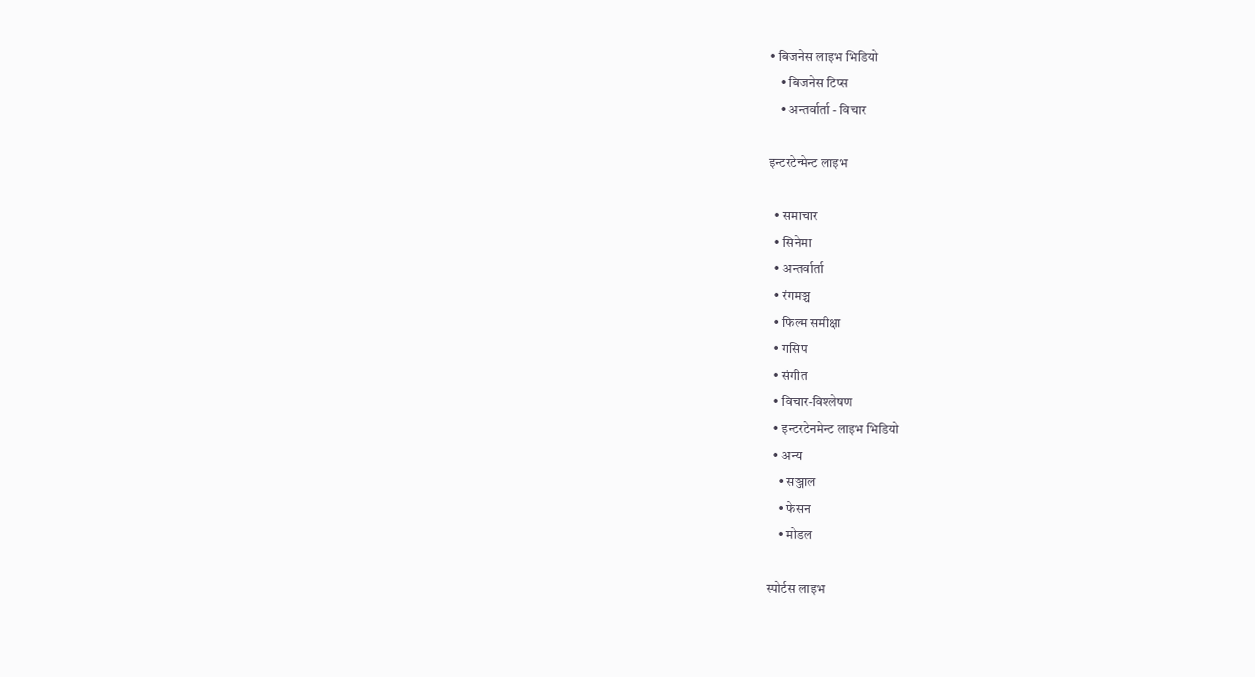• बिजनेस लाइभ भिडियो
    • बिजनेस टिप्स
    • अन्तर्वार्ता - विचार

इन्टरटेन्मेन्ट लाइभ

  • समाचार
  • सिनेमा
  • अन्तर्वार्ता
  • रंगमञ्च
  • फिल्म समीक्षा
  • गसिप
  • संगीत
  • विचार-विश्लेषण
  • इन्टरटेनमेन्ट लाइभ भिडियो
  • अन्य
    • सञ्जाल
    • फेसन
    • मोडल

स्पोर्टस लाइभ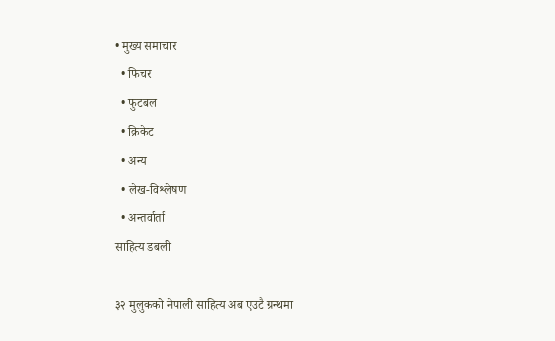• मुख्य समाचार
  • फिचर
  • फुटबल
  • क्रिकेट
  • अन्य
  • लेख-विश्लेषण
  • अन्तर्वार्ता
साहित्य डबली

३२ मुलुकको नेपाली साहित्य अब एउटै ग्रन्थमा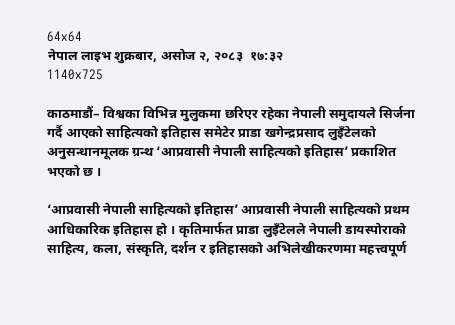64x64
नेपाल लाइभ शुक्रबार, असोज २, २०८३  १७:३२
1140x725

काठमाडौं– विश्वका विभिन्न मुलुकमा छरिएर रहेका नेपाली समुदायले सिर्जना गर्दै आएको साहित्यको इतिहास समेटेर प्राडा खगेन्द्रप्रसाद लुइँटेलको अनुसन्धानमूलक ग्रन्थ ‘आप्रवासी नेपाली साहित्यको इतिहास’ प्रकाशित भएको छ ।

‘आप्रवासी नेपाली साहित्यको इतिहास’ आप्रवासी नेपाली साहित्यको प्रथम आधिकारिक इतिहास हो । कृतिमार्फत प्राडा लुइँटेलले नेपाली डायस्पोराको साहित्य, कला, संस्कृति, दर्शन र इतिहासको अभिलेखीकरणमा महत्त्वपूर्ण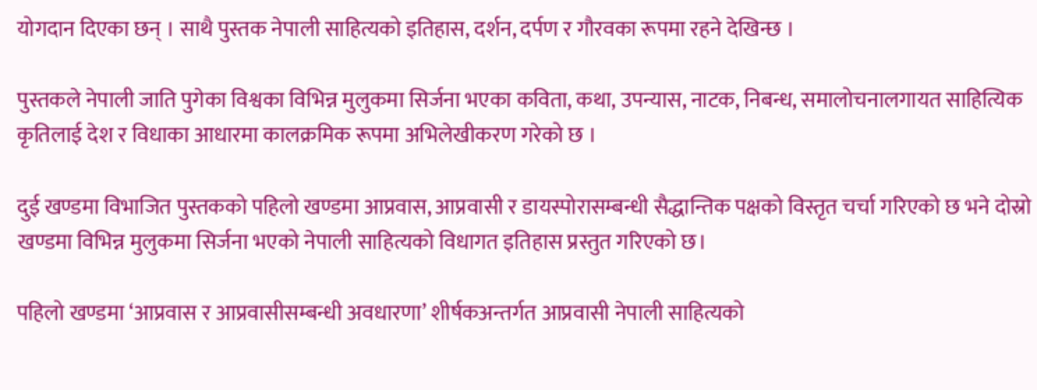योगदान दिएका छन् । साथै पुस्तक नेपाली साहित्यको इतिहास, दर्शन, दर्पण र गौरवका रूपमा रहने देखिन्छ ।

पुस्तकले नेपाली जाति पुगेका विश्वका विभिन्न मुलुकमा सिर्जना भएका कविता, कथा, उपन्यास, नाटक, निबन्ध, समालोचनालगायत साहित्यिक कृतिलाई देश र विधाका आधारमा कालक्रमिक रूपमा अभिलेखीकरण गरेको छ ।

दुई खण्डमा विभाजित पुस्तकको पहिलो खण्डमा आप्रवास, आप्रवासी र डायस्पोरासम्बन्धी सैद्धान्तिक पक्षको विस्तृत चर्चा गरिएको छ भने दोस्रो खण्डमा विभिन्न मुलुकमा सिर्जना भएको नेपाली साहित्यको विधागत इतिहास प्रस्तुत गरिएको छ।

पहिलो खण्डमा ‘आप्रवास र आप्रवासीसम्बन्धी अवधारणा’ शीर्षकअन्तर्गत आप्रवासी नेपाली साहित्यको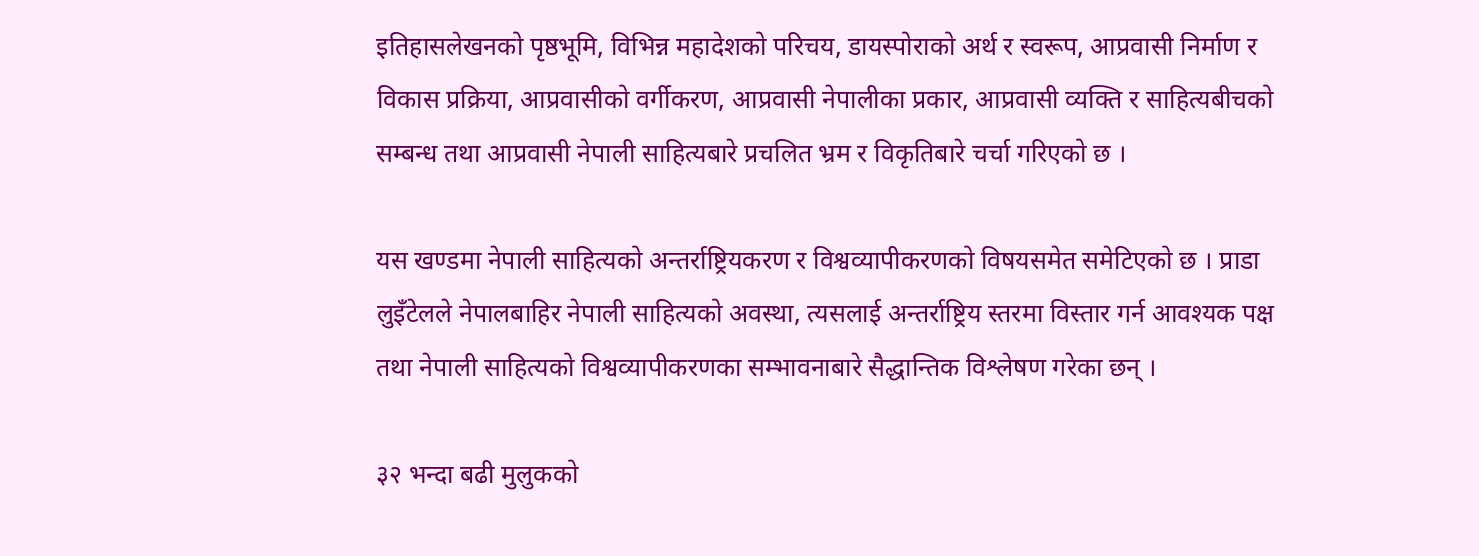इतिहासलेखनको पृष्ठभूमि, विभिन्न महादेशको परिचय, डायस्पोराको अर्थ र स्वरूप, आप्रवासी निर्माण र विकास प्रक्रिया, आप्रवासीको वर्गीकरण, आप्रवासी नेपालीका प्रकार, आप्रवासी व्यक्ति र साहित्यबीचको सम्बन्ध तथा आप्रवासी नेपाली साहित्यबारे प्रचलित भ्रम र विकृतिबारे चर्चा गरिएको छ ।

यस खण्डमा नेपाली साहित्यको अन्तर्राष्ट्रियकरण र विश्वव्यापीकरणको विषयसमेत समेटिएको छ । प्राडा लुइँटेलले नेपालबाहिर नेपाली साहित्यको अवस्था, त्यसलाई अन्तर्राष्ट्रिय स्तरमा विस्तार गर्न आवश्यक पक्ष तथा नेपाली साहित्यको विश्वव्यापीकरणका सम्भावनाबारे सैद्धान्तिक विश्लेषण गरेका छन् ।

३२ भन्दा बढी मुलुकको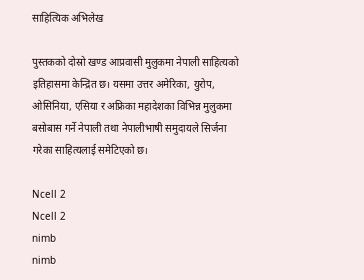साहित्यिक अभिलेख

पुस्तकको दोस्रो खण्ड आप्रवासी मुलुकमा नेपाली साहित्यको इतिहासमा केन्द्रित छ। यसमा उत्तर अमेरिका, युरोप, ओसिनिया, एसिया र अफ्रिका महादेशका विभिन्न मुलुकमा बसोबास गर्ने नेपाली तथा नेपालीभाषी समुदायले सिर्जना गरेका साहित्यलाई समेटिएको छ।

Ncell 2
Ncell 2
nimb
nimb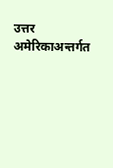उत्तर अमेरिकाअन्तर्गत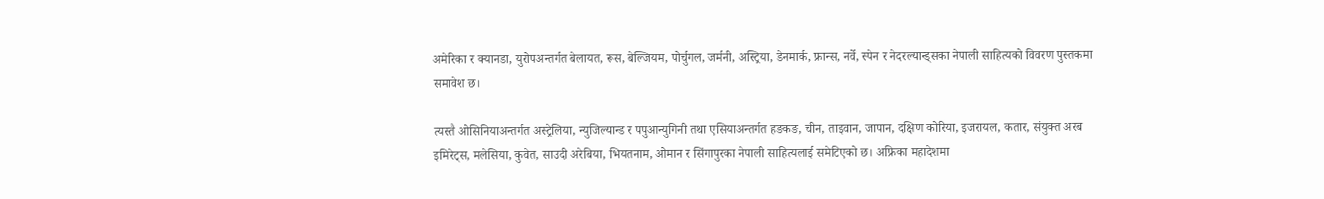अमेरिका र क्यानडा, युरोपअन्तर्गत बेलायत, रूस, बेल्जियम, पोर्चुगल, जर्मनी, अस्ट्रिया, डेनमार्क, फ्रान्स, नर्वे, स्पेन र नेदरल्यान्ड्सका नेपाली साहित्यको विवरण पुस्तकमा समावेश छ।

त्यस्तै ओसिनियाअन्तर्गत अस्ट्रेलिया, न्युजिल्यान्ड र पपुआन्युगिनी तथा एसियाअन्तर्गत हङकङ, चीन, ताइवान, जापान, दक्षिण कोरिया, इजरायल, कतार, संयुक्त अरब इमिरेट्स, मलेसिया, कुवेत, साउदी अरेबिया, भियतनाम, ओमान र सिंगापुरका नेपाली साहित्यलाई समेटिएको छ। अफ्रिका महादेशमा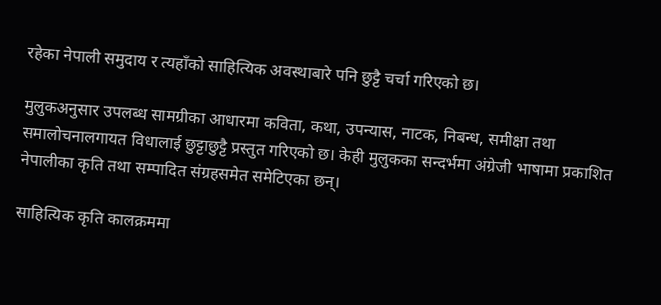रहेका नेपाली समुदाय र त्यहाँको साहित्यिक अवस्थाबारे पनि छुट्टै चर्चा गरिएको छ।

मुलुकअनुसार उपलब्ध सामग्रीका आधारमा कविता, कथा, उपन्यास, नाटक, निबन्ध, समीक्षा तथा समालोचनालगायत विधालाई छुट्टाछुट्टै प्रस्तुत गरिएको छ। केही मुलुकका सन्दर्भमा अंग्रेजी भाषामा प्रकाशित नेपालीका कृति तथा सम्पादित संग्रहसमेत समेटिएका छन्।

साहित्यिक कृति कालक्रममा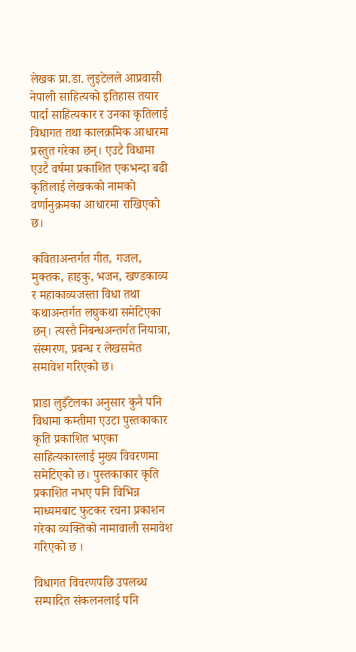लेखक प्रा.डा. लुइटेलले आप्रवासी नेपाली साहित्यको इतिहास तयार पार्दा साहित्यकार र उनका कृतिलाई विधागत तथा कालक्रमिक आधारमा प्रस्तुत गरेका छन्। एउटै विधामा एउटै वर्षमा प्रकाशित एकभन्दा बढी कृतिलाई लेखकको नामको वर्णानुक्रमका आधारमा राखिएको छ।

कविताअन्तर्गत गीत, गजल, मुक्तक, हाइकु, भजन, खण्डकाव्य र महाकाव्यजस्ता विधा तथा कथाअन्तर्गत लघुकथा समेटिएका छन्। त्यस्तै निबन्धअन्तर्गत नियात्रा, संस्मरण, प्रबन्ध र लेखसमेत समावेश गरिएको छ।

प्राडा लुइँटेलका अनुसार कुनै पनि विधामा कम्तीमा एउटा पुस्तकाकार कृति प्रकाशित भएका साहित्यकारलाई मुख्य विवरणमा समेटिएको छ। पुस्तकाकार कृति प्रकाशित नभए पनि विभिन्न माध्यमबाट फुटकर रचना प्रकाशन गरेका व्यक्तिको नामावाली समावेश गरिएको छ ।

विधागत विवरणपछि उपलब्ध सम्पादित संकलनलाई पनि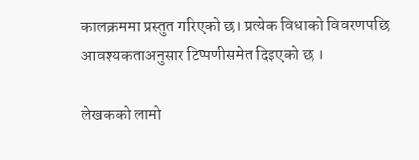कालक्रममा प्रस्तुत गरिएको छ। प्रत्येक विधाको विवरणपछि आवश्यकताअनुसार टिप्पणीसमेत दिइएको छ ।

लेखकको लामो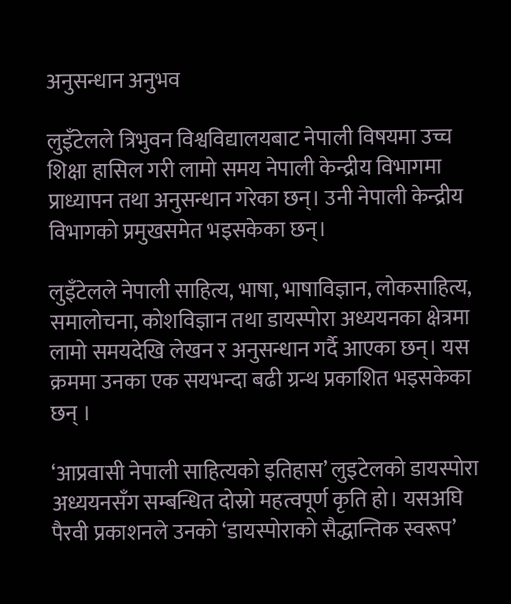अनुसन्धान अनुभव

लुइँटेलले त्रिभुवन विश्वविद्यालयबाट नेपाली विषयमा उच्च शिक्षा हासिल गरी लामो समय नेपाली केन्द्रीय विभागमा प्राध्यापन तथा अनुसन्धान गरेका छन्। उनी नेपाली केन्द्रीय विभागको प्रमुखसमेत भइसकेका छन्।

लुइँटेलले नेपाली साहित्य, भाषा, भाषाविज्ञान, लोकसाहित्य, समालोचना, कोशविज्ञान तथा डायस्पोरा अध्ययनका क्षेत्रमा लामो समयदेखि लेखन र अनुसन्धान गर्दै आएका छन्। यस क्रममा उनका एक सयभन्दा बढी ग्रन्थ प्रकाशित भइसकेका छन् ।

‘आप्रवासी नेपाली साहित्यको इतिहास’ लुइटेलको डायस्पोरा अध्ययनसँग सम्बन्धित दोस्रो महत्वपूर्ण कृति हो। यसअघि पैरवी प्रकाशनले उनको ‘डायस्पोराको सैद्धान्तिक स्वरूप’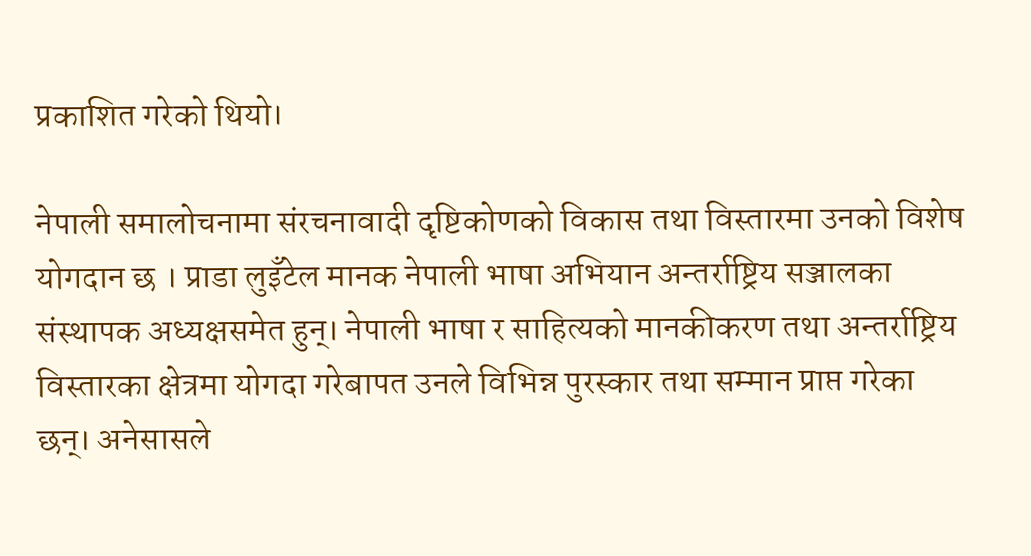प्रकाशित गरेको थियो।

नेपाली समालोचनामा संरचनावादी दृष्टिकोणको विकास तथा विस्तारमा उनको विशेष योगदान छ । प्राडा लुइँटेल मानक नेपाली भाषा अभियान अन्तर्राष्ट्रिय सञ्जालका संस्थापक अध्यक्षसमेत हुन्। नेपाली भाषा र साहित्यको मानकीकरण तथा अन्तर्राष्ट्रिय विस्तारका क्षेत्रमा योगदा गरेबापत उनले विभिन्न पुरस्कार तथा सम्मान प्राप्त गरेका छन्। अनेसासले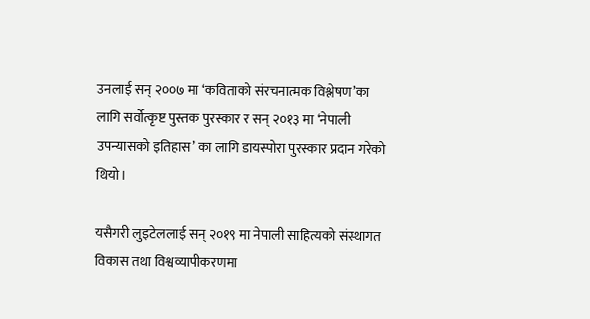उनलाई सन् २००७ मा ‘कविताको संरचनात्मक विश्लेषण’का लागि सर्वोत्कृष्ट पुस्तक पुरस्कार र सन् २०१३ मा ‘नेपाली उपन्यासको इतिहास’ का लागि डायस्पोरा पुरस्कार प्रदान गरेको थियो।

यसैगरी लुइटेललाई सन् २०१९ मा नेपाली साहित्यको संस्थागत विकास तथा विश्वव्यापीकरणमा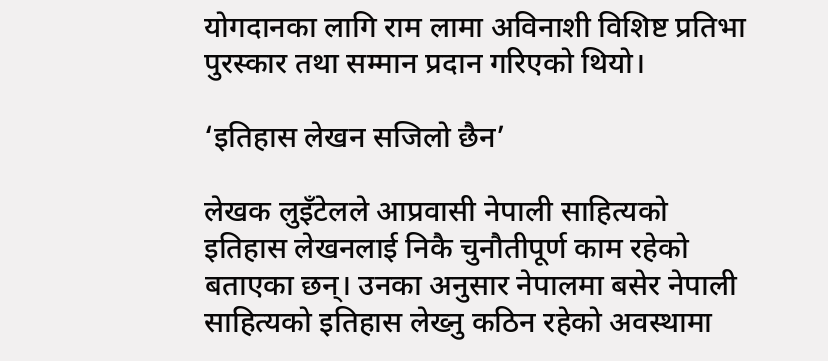योगदानका लागि राम लामा अविनाशी विशिष्ट प्रतिभा पुरस्कार तथा सम्मान प्रदान गरिएको थियो।

‘इतिहास लेखन सजिलो छैन’

लेखक लुइँटेलले आप्रवासी नेपाली साहित्यको इतिहास लेखनलाई निकै चुनौतीपूर्ण काम रहेको बताएका छन्। उनका अनुसार नेपालमा बसेर नेपाली साहित्यको इतिहास लेख्नु कठिन रहेको अवस्थामा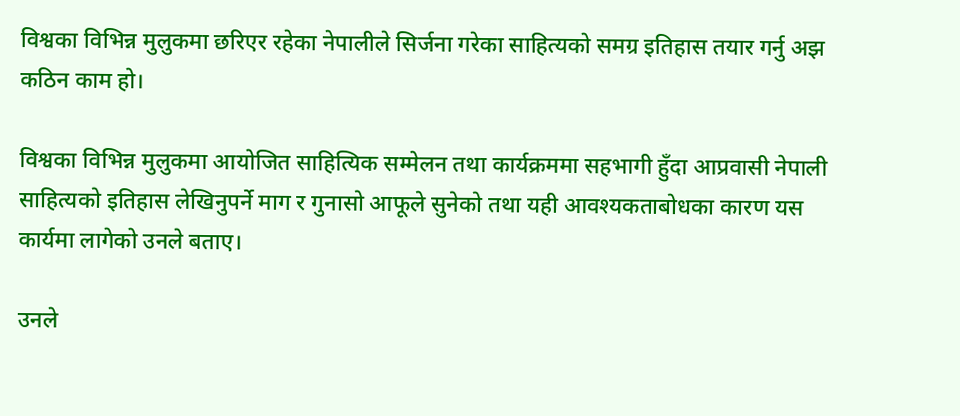विश्वका विभिन्न मुलुकमा छरिएर रहेका नेपालीले सिर्जना गरेका साहित्यको समग्र इतिहास तयार गर्नु अझ कठिन काम हो।

विश्वका विभिन्न मुलुकमा आयोजित साहित्यिक सम्मेलन तथा कार्यक्रममा सहभागी हुँदा आप्रवासी नेपाली साहित्यको इतिहास लेखिनुपर्ने माग र गुनासो आफूले सुनेको तथा यही आवश्यकताबोधका कारण यस कार्यमा लागेको उनले बताए।

उनले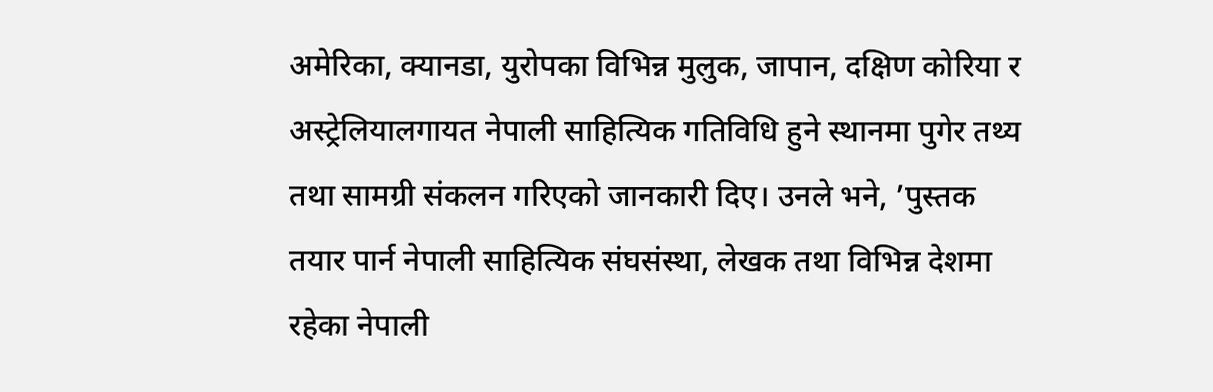अमेरिका, क्यानडा, युरोपका विभिन्न मुलुक, जापान, दक्षिण कोरिया र अस्ट्रेलियालगायत नेपाली साहित्यिक गतिविधि हुने स्थानमा पुगेर तथ्य तथा सामग्री संकलन गरिएको जानकारी दिए। उनले भने, ’पुस्तक तयार पार्न नेपाली साहित्यिक संघसंस्था, लेखक तथा विभिन्न देशमा रहेका नेपाली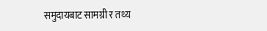समुदायबाट सामग्री र तथ्य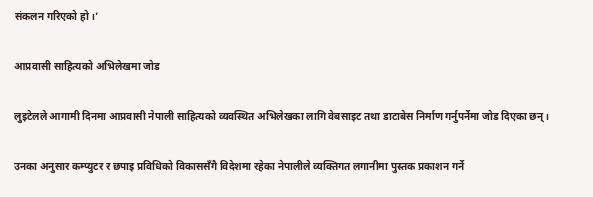संकलन गरिएको हो।’

आप्रवासी साहित्यको अभिलेखमा जोड

लुइटेलले आगामी दिनमा आप्रवासी नेपाली साहित्यको व्यवस्थित अभिलेखका लागि वेबसाइट तथा डाटाबेस निर्माण गर्नुपर्नेमा जोड दिएका छन्।

उनका अनुसार कम्प्युटर र छपाइ प्रविधिको विकाससँगै विदेशमा रहेका नेपालीले व्यक्तिगत लगानीमा पुस्तक प्रकाशन गर्ने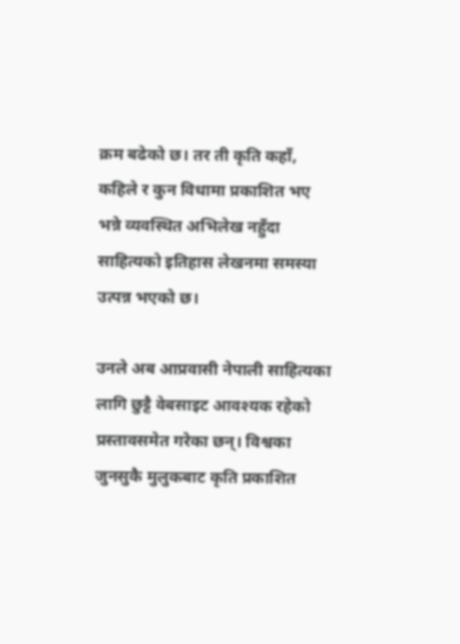क्रम बढेको छ। तर ती कृति कहाँ, कहिले र कुन विधामा प्रकाशित भए भन्ने व्यवस्थित अभिलेख नहुँदा साहित्यको इतिहास लेखनमा समस्या उत्पन्न भएको छ।

उनले अब आप्रवासी नेपाली साहित्यका लागि छुट्टै वेबसाइट आवश्यक रहेको प्रस्तावसमेत गरेका छन्। विश्वका जुनसुकै मुलुकबाट कृति प्रकाशित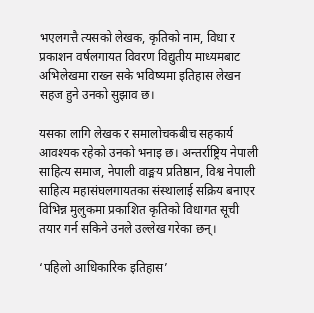भएलगत्तै त्यसको लेखक, कृतिको नाम, विधा र प्रकाशन वर्षलगायत विवरण विद्युतीय माध्यमबाट अभिलेखमा राख्न सके भविष्यमा इतिहास लेखन सहज हुने उनको सुझाव छ।

यसका लागि लेखक र समालोचकबीच सहकार्य आवश्यक रहेको उनको भनाइ छ। अन्तर्राष्ट्रिय नेपाली साहित्य समाज, नेपाली वाङ्मय प्रतिष्ठान, विश्व नेपाली साहित्य महासंघलगायतका संस्थालाई सक्रिय बनाएर विभिन्न मुलुकमा प्रकाशित कृतिको विधागत सूची तयार गर्न सकिने उनले उल्लेख गरेका छन्।

‘पहिलो आधिकारिक इतिहास’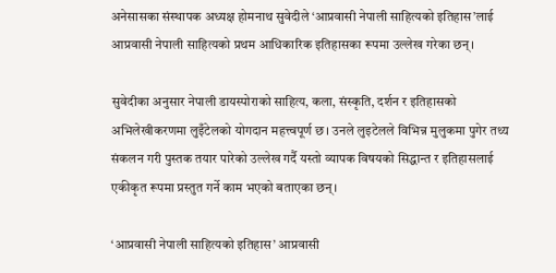अनेसासका संस्थापक अध्यक्ष होमनाथ सुवेदीले ‘आप्रवासी नेपाली साहित्यको इतिहास’लाई आप्रवासी नेपाली साहित्यको प्रथम आधिकारिक इतिहासका रूपमा उल्लेख गरेका छन्।

सुवेदीका अनुसार नेपाली डायस्पोराको साहित्य, कला, संस्कृति, दर्शन र इतिहासको अभिलेखीकरणमा लुइँटेलको योगदान महत्त्वपूर्ण छ। उनले लुइटेलले विभिन्न मुलुकमा पुगेर तथ्य संकलन गरी पुस्तक तयार पारेको उल्लेख गर्दै यस्तो व्यापक विषयको सिद्धान्त र इतिहासलाई एकीकृत रूपमा प्रस्तुत गर्ने काम भएको बताएका छन्।

‘आप्रवासी नेपाली साहित्यको इतिहास’ आप्रवासी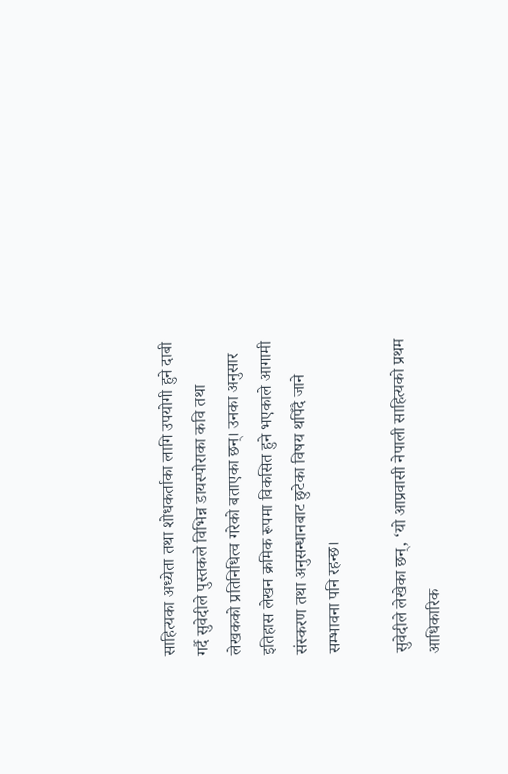साहित्यका अध्येता तथा शोधकर्ताका लागि उपयोगी हुने दाबी गर्दै सुवेदीले पुस्तकले विभिन्न डायस्पोराका कवि तथा लेखकको प्रतिनिधित्व गरेको बताएका छन्। उनका अनुसार इतिहास लेखन क्रमिक रूपमा विकसित हुने भएकाले आगामी संस्करण तथा अनुसन्धानबाट छुटेका विषय थपिँदै जाने सम्भावना पनि रहन्छ।

सुवेदीले लेखेका छन्, ‘यो आप्रवासी नेपाली साहित्यको प्रथम आधिकारिक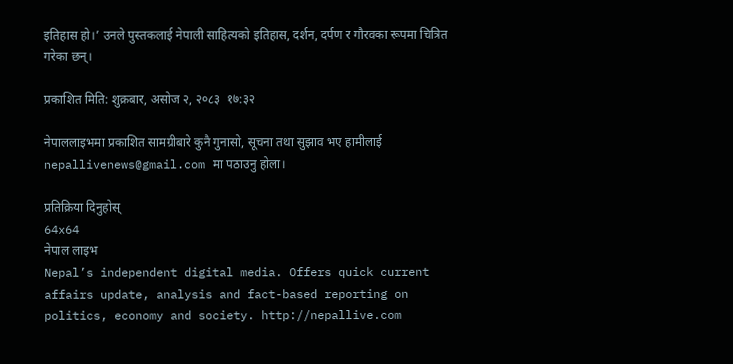इतिहास हो।’ उनले पुस्तकलाई नेपाली साहित्यको इतिहास, दर्शन, दर्पण र गौरवका रूपमा चित्रित गरेका छन्।

प्रकाशित मिति: शुक्रबार, असोज २, २०८३  १७:३२

नेपाललाइभमा प्रकाशित सामग्रीबारे कुनै गुनासो, सूचना तथा सुझाव भए हामीलाई nepallivenews@gmail.com मा पठाउनु होला।

प्रतिक्रिया दिनुहोस्
64x64
नेपाल लाइभ
Nepal’s independent digital media. Offers quick current affairs update, analysis and fact-based reporting on politics, economy and society. http://nepallive.com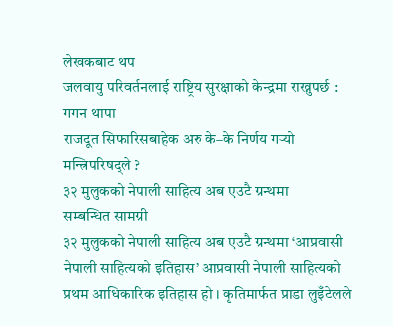लेखकबाट थप
जलवायु परिवर्तनलाई राष्ट्रिय सुरक्षाको केन्द्रमा राख्नुपर्छ : गगन थापा
राजदूत सिफारिसबाहेक अरु के–के निर्णय गर्‍यो मन्त्रिपरिषद्ले ?
३२ मुलुकको नेपाली साहित्य अब एउटै ग्रन्थमा
सम्बन्धित सामग्री
३२ मुलुकको नेपाली साहित्य अब एउटै ग्रन्थमा ‘आप्रवासी नेपाली साहित्यको इतिहास’ आप्रवासी नेपाली साहित्यको प्रथम आधिकारिक इतिहास हो । कृतिमार्फत प्राडा लुइँटेलले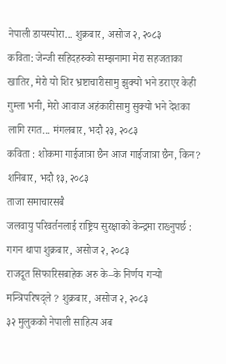नेपाली डायस्पोरा... शुक्रबार, असोज २, २०८३
कविता: जेन्जी सहिदहरुको सम्झनामा मेरा सहजताका खातिर, मेरो यो शिर भ्रष्टाचारीसामु झुक्यो भने डराएर केही गुम्ला भनी, मेरो आवाज अहंकारीसामु सुक्यो भने देशका लागि रगत... मंगलबार, भदौ २३, २०८३
कविता : शोकमा गाईजात्रा छैन आज गाईजात्रा छैन, किन? शनिबार, भदौ १३, २०८३
ताजा समाचारसबै
जलवायु परिवर्तनलाई राष्ट्रिय सुरक्षाको केन्द्रमा राख्नुपर्छ : गगन थापा शुक्रबार, असोज २, २०८३
राजदूत सिफारिसबाहेक अरु के–के निर्णय गर्‍यो मन्त्रिपरिषद्ले ? शुक्रबार, असोज २, २०८३
३२ मुलुकको नेपाली साहित्य अब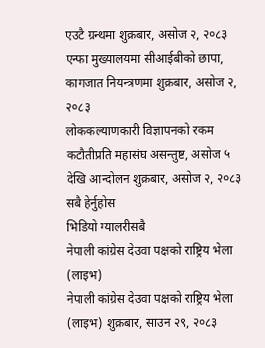एउटै ग्रन्थमा शुक्रबार, असोज २, २०८३
एन्फा मुख्यालयमा सीआईबीको छापा, कागजात नियन्त्रणमा शुक्रबार, असोज २, २०८३
लोककल्याणकारी विज्ञापनको रकम कटौतीप्रति महासंघ असन्तुष्ट, असोज ५ देखि आन्दोलन शुक्रबार, असोज २, २०८३
सबै हेर्नुहोस
भिडियो ग्यालरीसबै
नेपाली कांग्रेस देउवा पक्षको राष्ट्रिय भेला (लाइभ)
नेपाली कांग्रेस देउवा पक्षको राष्ट्रिय भेला (लाइभ) शुक्रबार, साउन २९, २०८३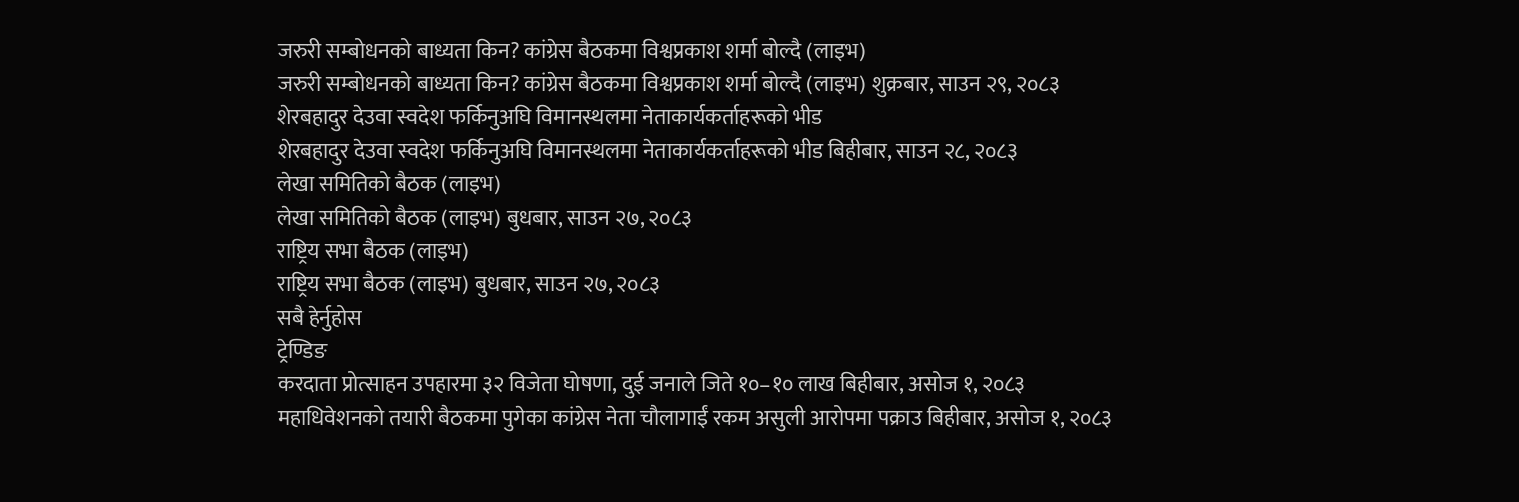जरुरी सम्बोधनको बाध्यता किन? कांग्रेस बैठकमा विश्वप्रकाश शर्मा बोल्दै (लाइभ)
जरुरी सम्बोधनको बाध्यता किन? कांग्रेस बैठकमा विश्वप्रकाश शर्मा बोल्दै (लाइभ) शुक्रबार, साउन २९, २०८३
शेरबहादुर देउवा स्वदेश फर्किनुअघि विमानस्थलमा नेताकार्यकर्ताहरूको भीड
शेरबहादुर देउवा स्वदेश फर्किनुअघि विमानस्थलमा नेताकार्यकर्ताहरूको भीड बिहीबार, साउन २८, २०८३
लेखा समितिको बैठक (लाइभ)
लेखा समितिको बैठक (लाइभ) बुधबार, साउन २७, २०८३
राष्ट्रिय सभा बैठक (लाइभ)
राष्ट्रिय सभा बैठक (लाइभ) बुधबार, साउन २७, २०८३
सबै हेर्नुहोस
ट्रेण्डिङ
करदाता प्रोत्साहन उपहारमा ३२ विजेता घोषणा, दुई जनाले जिते १०–१० लाख बिहीबार, असोज १, २०८३
महाधिवेशनको तयारी बैठकमा पुगेका कांग्रेस नेता चौलागाईं रकम असुली आरोपमा पक्राउ बिहीबार, असोज १, २०८३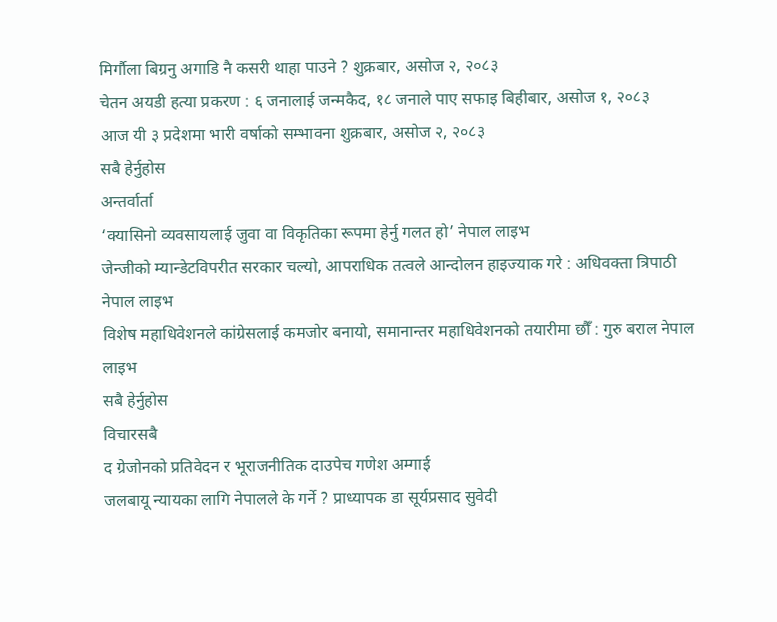मिर्गौला बिग्रनु अगाडि नै कसरी थाहा पाउने ? शुक्रबार, असोज २, २०८३
चेतन अयडी हत्या प्रकरण : ६ जनालाई जन्मकैद, १८ जनाले पाए सफाइ बिहीबार, असोज १, २०८३
आज यी ३ प्रदेशमा भारी वर्षाको सम्भावना शुक्रबार, असोज २, २०८३
सबै हेर्नुहोस
अन्तर्वार्ता
‘क्यासिनो व्यवसायलाई जुवा वा विकृतिका रूपमा हेर्नु गलत हो’ नेपाल लाइभ
जेन्जीको म्यान्डेटविपरीत सरकार चल्यो, आपराधिक तत्वले आन्दोलन हाइज्याक गरे : अधिवक्ता त्रिपाठी नेपाल लाइभ
विशेष महाधिवेशनले कांग्रेसलाई कमजोर बनायो, समानान्तर महाधिवेशनको तयारीमा छौँ : गुरु बराल नेपाल लाइभ
सबै हेर्नुहोस
विचारसबै
द ग्रेजोनको प्रतिवेदन र भूराजनीतिक दाउपेच गणेश अम्गाई
जलबायू न्यायका लागि नेपालले के गर्ने ? प्राध्यापक डा सूर्यप्रसाद सुवेदी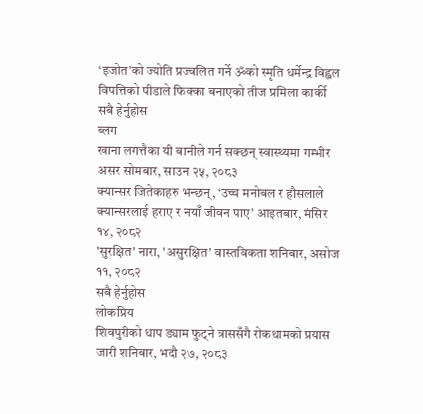‘इजोत’को ज्योति प्रज्वलित गर्ने ॐको स्मृति धर्मेन्द्र विह्वल
विपत्तिको पीडाले फिक्का बनाएको तीज प्रमिला कार्की
सबै हेर्नुहोस
ब्लग
खाना लगत्तैका यी बानीले गर्न सक्छन् स्वास्थ्यमा गम्भीर असर सोमबार, साउन २५, २०८३
क्यान्सर जितेकाहरु भन्छन्, ‘उच्च मनोबल र हौसलाले क्यान्सरलाई हराए र नयाँ जीवन पाए’ आइतबार, मंसिर १४, २०८२
'सुरक्षित' नारा, 'असुरक्षित' वास्तविकता शनिबार, असोज ११, २०८२
सबै हेर्नुहोस
लोकप्रिय
शिवपुरीको धाप ड्याम फुट्ने त्राससँगै रोकथामको प्रयास जारी शनिबार, भदौ २७, २०८३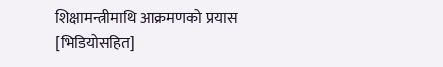शिक्षामन्त्रीमाथि आक्रमणको प्रयास [भिडियोसहित]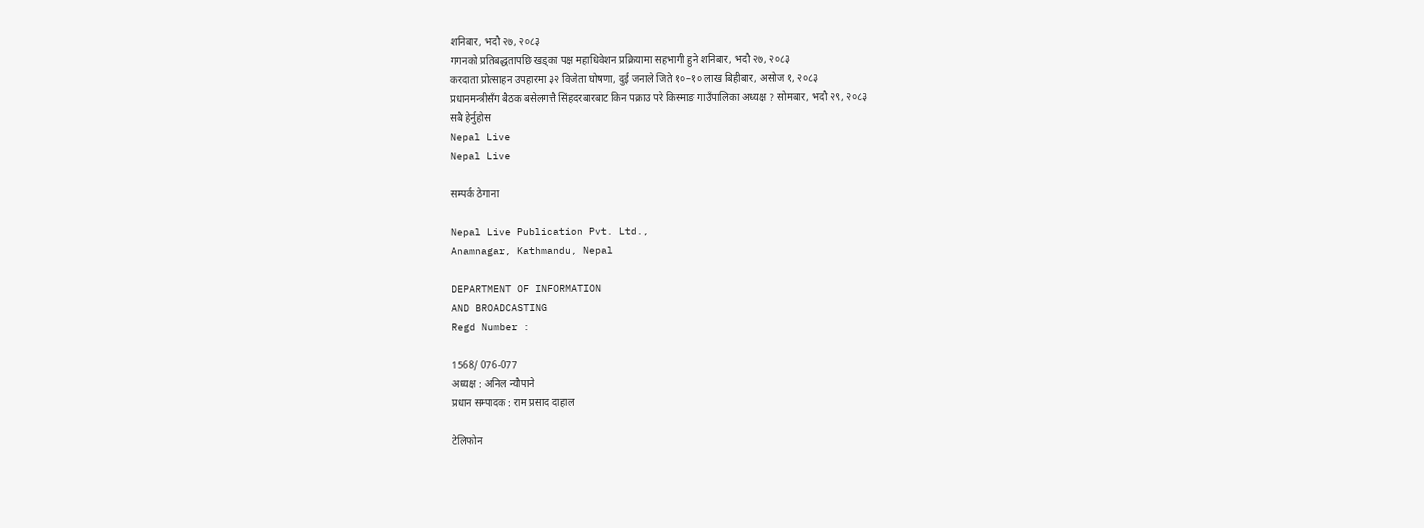शनिबार, भदौ २७, २०८३
गगनको प्रतिबद्धतापछि खड्का पक्ष महाधिवेशन प्रक्रियामा सहभागी हुने शनिबार, भदौ २७, २०८३
करदाता प्रोत्साहन उपहारमा ३२ विजेता घोषणा, दुई जनाले जिते १०–१० लाख बिहीबार, असोज १, २०८३
प्रधानमन्त्रीसँग बैठक बसेलगत्तै सिंहदरबारबाट किन पक्राउ परे किस्माङ गाउँपालिका अध्यक्ष ? सोमबार, भदौ २९, २०८३
सबै हेर्नुहोस
Nepal Live
Nepal Live

सम्पर्क ठेगाना

Nepal Live Publication Pvt. Ltd.,
Anamnagar, Kathmandu, Nepal

DEPARTMENT OF INFORMATION
AND BROADCASTING
Regd Number :

1568/ 076-077
अध्यक्ष : अनिल न्यौपाने
प्रधान सम्पादक : राम प्रसाद दाहाल

टेलिफोन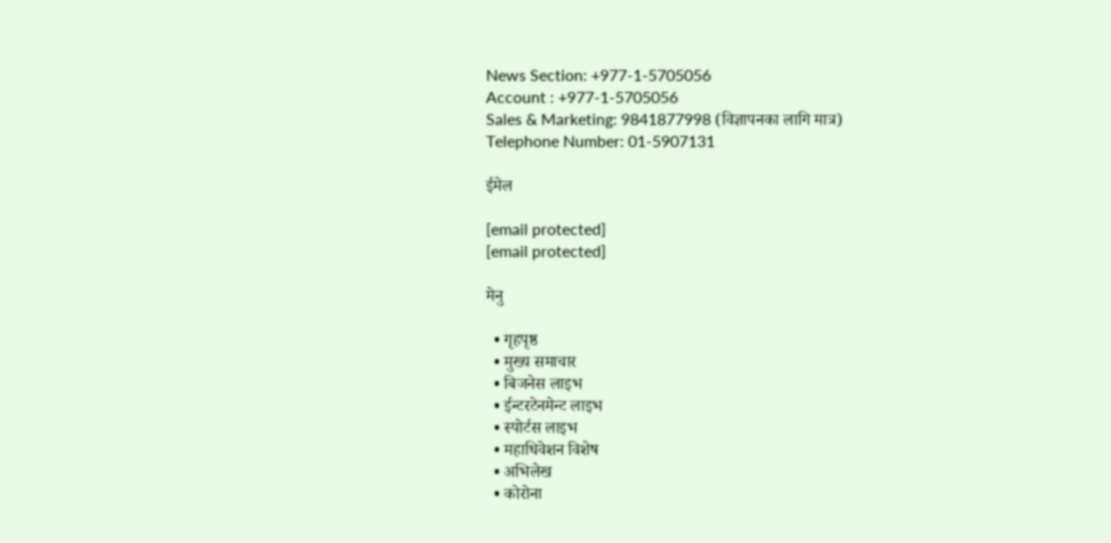News Section: +977-1-5705056
Account : +977-1-5705056
Sales & Marketing: 9841877998 (विज्ञापनका लागि मात्र)
Telephone Number: 01-5907131

ईमेल

[email protected]
[email protected]

मेनु

  • गृहपृष्ठ
  • मुख्य समाचार
  • बिजनेस लाइभ
  • ईन्टरटेनमेन्ट लाइभ
  • स्पोर्टस लाइभ
  • महाधिवेशन विशेष
  • अभिलेख
  • कोरोना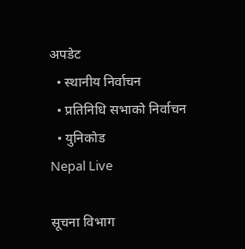अपडेट
  • स्थानीय निर्वाचन
  • प्रतिनिधि सभाको निर्वाचन
  • युनिकोड
Nepal Live

सूचना विभाग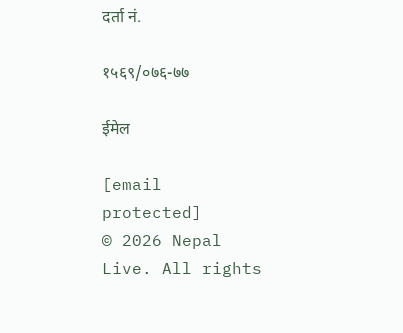दर्ता नं.

१५६९/०७६-७७

ईमेल

[email protected]
© 2026 Nepal Live. All rights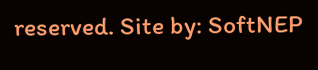reserved. Site by: SoftNEP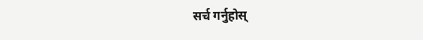सर्च गर्नुहोस्